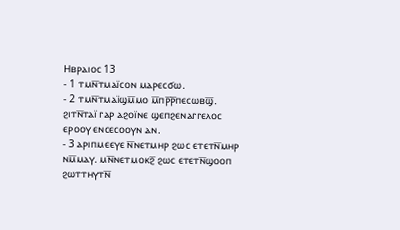Ⲏⲃⲣⲁⲓⲟⲥ 13
- 1 ⲧⲙⲛ̅ⲧⲙⲁⲓ̈ⲥⲟⲛ ⲙⲁⲣⲉⲥϭⲱ.
- 2 ⲧⲙⲛ̅ⲧⲙⲁⲓ̈ϣⲙ̅ⲙⲟ ⲙ̅ⲡⲣ̅ⲣ̅ⲡⲉⲥⲱⲃϣ̅. ϩⲓⲧⲛ̅ⲧⲁⲓ̈ ⲅⲁⲣ ⲁϩⲟⲓ̈ⲛⲉ ϣⲉⲡϩⲉⲛⲁⲅⲅⲉⲗⲟⲥ ⲉⲣⲟⲟⲩ ⲉⲛⲥⲉⲥⲟⲟⲩⲛ ⲁⲛ.
- 3 ⲁⲣⲓⲡⲙⲉⲉⲩⲉ ⲛ̅ⲛⲉⲧⲙⲏⲣ ϩⲱⲥ ⲉⲧⲉⲧⲛ̅ⲙⲏⲣ ⲛⲙ̅ⲙⲁⲩ. ⲙⲛ̅ⲛⲉⲧⲙⲟⲕϩ̅ ϩⲱⲥ ⲉⲧⲉⲧⲛ̅ϣⲟⲟⲡ ϩⲱⲧⲧⲏⲩⲧⲛ̅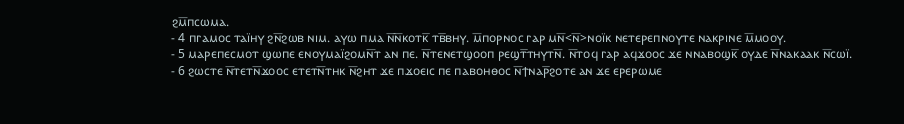ϩⲙ̅ⲡⲥⲱⲙⲁ.
- 4 ⲡⲅⲁⲙⲟⲥ ⲧⲁⲓ̈ⲏⲩ ϩⲛ̅ϩⲱⲃ ⲛⲓⲙ. ⲁⲩⲱ ⲡⲙⲁ ⲛ̅ⲛ̅ⲕⲟⲧⲕ̅ ⲧⲃ̅ⲃⲏⲩ. ⲙ̅ⲡⲟⲣⲛⲟⲥ ⲅⲁⲣ ⲙⲛ̅<ⲛ̅>ⲛⲟⲓ̈ⲕ ⲛⲉⲧⲉⲣⲉⲡⲛⲟⲩⲧⲉ ⲛⲁⲕⲣⲓⲛⲉ ⲙ̅ⲙⲟⲟⲩ.
- 5 ⲙⲁⲣⲉⲡⲉⲥⲙⲟⲧ ϣⲱⲡⲉ ⲉⲛⲟⲩⲙⲁⲓ̈ϩⲟⲙⲛ̅ⲧ ⲁⲛ ⲡⲉ. ⲛ̅ⲧⲉⲛⲉⲧϣⲟⲟⲡ ⲣⲉϣⲧ̅ⲧⲏⲩⲧⲛ̅. ⲛ̅ⲧⲟϥ ⲅⲁⲣ ⲁϥϫⲟⲟⲥ ϫⲉ ⲛⲛⲁⲃⲟϣⲕ̅ ⲟⲩⲇⲉ ⲛ̅ⲛⲁⲕⲁⲁⲕ ⲛ̅ⲥⲱⲓ̈.
- 6 ϩⲱⲥⲧⲉ ⲛ̅ⲧⲉⲧⲛ̅ϫⲟⲟⲥ ⲉⲧⲉⲧⲛ̅ⲧⲏⲕ ⲛ̅ϩⲏⲧ ϫⲉ ⲡϫⲟⲉⲓⲥ ⲡⲉ ⲡⲁⲃⲟⲏⲑⲟⲥ ⲛ̅ϯⲛⲁⲣ̅ϩⲟⲧⲉ ⲁⲛ ϫⲉ ⲉⲣⲉⲣⲱⲙⲉ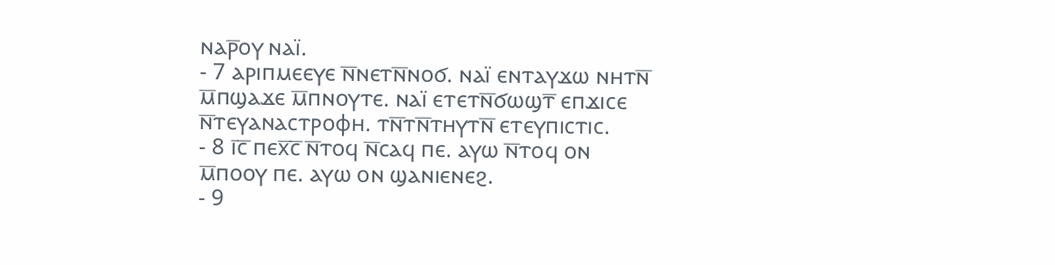ⲛⲁⲣ̅ⲟⲩ ⲛⲁⲓ̈.
- 7 ⲁⲣⲓⲡⲙⲉⲉⲩⲉ ⲛ̅ⲛⲉⲧⲛ̅ⲛⲟϭ. ⲛⲁⲓ̈ ⲉⲛⲧⲁⲩϫⲱ ⲛⲏⲧⲛ̅ ⲙ̅ⲡϣⲁϫⲉ ⲙ̅ⲡⲛⲟⲩⲧⲉ. ⲛⲁⲓ̈ ⲉⲧⲉⲧⲛ̅ϭⲱϣⲧ̅ ⲉⲡϫⲓⲥⲉ ⲛ̅ⲧⲉⲩⲁⲛⲁⲥⲧⲣⲟⲫⲏ. ⲧⲛ̅ⲧⲛ̅ⲧⲏⲩⲧⲛ̅ ⲉⲧⲉⲩⲡⲓⲥⲧⲓⲥ.
- 8 ⲓ̅ⲥ̅ ⲡⲉⲭ̅ⲥ̅ ⲛ̅ⲧⲟϥ ⲛ̅ⲥⲁϥ ⲡⲉ. ⲁⲩⲱ ⲛ̅ⲧⲟϥ ⲟⲛ ⲙ̅ⲡⲟⲟⲩ ⲡⲉ. ⲁⲩⲱ ⲟⲛ ϣⲁⲛⲓⲉⲛⲉϩ.
- 9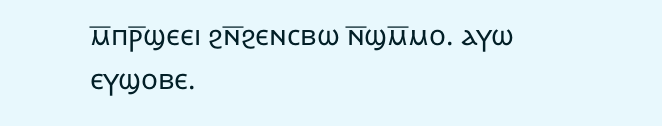ⲙ̅ⲡⲣ̅ϣⲉⲉⲓ ϩⲛ̅ϩⲉⲛⲥⲃⲱ ⲛ̅ϣⲙ̅ⲙⲟ. ⲁⲩⲱ ⲉⲩϣⲟⲃⲉ.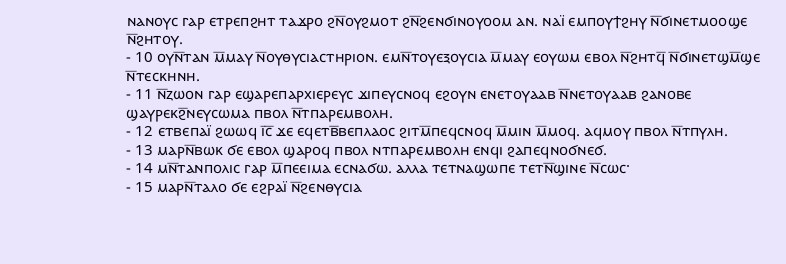ⲛⲁⲛⲟⲩⲥ ⲅⲁⲣ ⲉⲧⲣⲉⲡϩⲏⲧ ⲧⲁϫⲣⲟ ϩⲛ̅ⲟⲩϩⲙⲟⲧ ϩⲛ̅ϩⲉⲛϭⲓⲛⲟⲩⲟⲟⲙ ⲁⲛ. ⲛⲁⲓ̈ ⲉⲙⲡⲟⲩϯϩⲏⲩ ⲛ̅ϭⲓⲛⲉⲧⲙⲟⲟϣⲉ ⲛ̅ϩⲏⲧⲟⲩ.
- 10 ⲟⲩⲛ̅ⲧⲁⲛ ⲙ̅ⲙⲁⲩ ⲛ̅ⲟⲩⲑⲩⲥⲓⲁⲥⲧⲏⲣⲓⲟⲛ. ⲉⲙⲛ̅ⲧⲟⲩⲉⲝⲟⲩⲥⲓⲁ ⲙ̅ⲙⲁⲩ ⲉⲟⲩⲱⲙ ⲉⲃⲟⲗ ⲛ̅ϩⲏⲧϥ̅ ⲛ̅ϭⲓⲛⲉⲧϣⲙ̅ϣⲉ ⲛ̅ⲧⲉⲥⲕⲏⲛⲏ.
- 11 ⲛ̅ⲍⲱⲟⲛ ⲅⲁⲣ ⲉϣⲁⲣⲉⲡⲁⲣⲭⲓⲉⲣⲉⲩⲥ ϫⲓⲡⲉⲩⲥⲛⲟϥ ⲉϩⲟⲩⲛ ⲉⲛⲉⲧⲟⲩⲁⲁⲃ ⲛ̅ⲛⲉⲧⲟⲩⲁⲁⲃ ϩⲁⲛⲟⲃⲉ ϣⲁⲩⲣⲉⲕϩ̅ⲛⲉⲩⲥⲱⲙⲁ ⲡⲃⲟⲗ ⲛ̅ⲧⲡⲁⲣⲉⲙⲃⲟⲗⲏ.
- 12 ⲉⲧⲃⲉⲡⲁⲓ̈ ϩⲱⲱϥ ⲓ̅ⲥ̅ ϫⲉ ⲉϥⲉⲧⲃ̅ⲃⲉⲡⲗⲁⲟⲥ ϩⲓⲧⲙ̅ⲡⲉϥⲥⲛⲟϥ ⲙ̅ⲙⲓⲛ ⲙ̅ⲙⲟϥ. ⲁϥⲙⲟⲩ ⲡⲃⲟⲗ ⲛ̅ⲧⲡⲩⲗⲏ.
- 13 ⲙⲁⲣⲛ̅ⲃⲱⲕ ϭⲉ ⲉⲃⲟⲗ ϣⲁⲣⲟϥ ⲡⲃⲟⲗ ⲛⲧⲡⲁⲣⲉⲙⲃⲟⲗⲏ ⲉⲛϥⲓ ϩⲁⲡⲉϥⲛⲟϭⲛⲉϭ.
- 14 ⲙⲛ̅ⲧⲁⲛⲡⲟⲗⲓⲥ ⲅⲁⲣ ⲙ̅ⲡⲉⲉⲓⲙⲁ ⲉⲥⲛⲁϭⲱ. ⲁⲗⲗⲁ ⲧⲉⲧⲛⲁϣⲱⲡⲉ ⲧⲉⲧⲛ̅ϣⲓⲛⲉ ⲛ̅ⲥⲱⲥ·
- 15 ⲙⲁⲣⲛ̅ⲧⲁⲗⲟ ϭⲉ ⲉϩⲣⲁⲓ̈ ⲛ̅ϩⲉⲛⲑⲩⲥⲓⲁ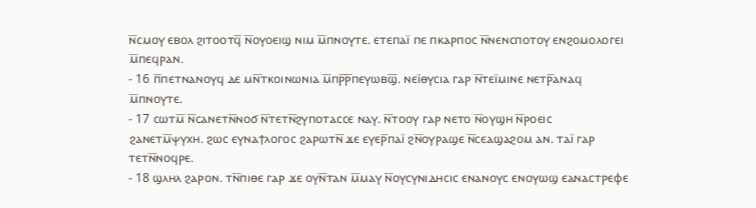ⲛ̅ⲥⲙⲟⲩ ⲉⲃⲟⲗ ϩⲓⲧⲟⲟⲧϥ̅ ⲛ̅ⲟⲩⲟⲉⲓϣ ⲛⲓⲙ ⲙ̅ⲡⲛⲟⲩⲧⲉ. ⲉⲧⲉⲡⲁⲓ̈ ⲡⲉ ⲡⲕⲁⲣⲡⲟⲥ ⲛ̅ⲛⲉⲛⲥⲡⲟⲧⲟⲩ ⲉⲛϩⲟⲙⲟⲗⲟⲅⲉⲓ ⲙ̅ⲡⲉϥⲣⲁⲛ.
- 16 ⲡ̅ⲡⲉⲧⲛⲁⲛⲟⲩϥ ⲇⲉ ⲙⲛ̅ⲧⲕⲟⲓⲛⲱⲛⲓⲁ ⲙ̅ⲡⲣ̅ⲣ̅ⲡⲉⲩⲱⲃϣ̅. ⲛⲉⲓ̈ⲑⲩⲥⲓⲁ ⲅⲁⲣ ⲛ̅ⲧⲉⲓ̈ⲙⲓⲛⲉ ⲛⲉⲧⲣ̅ⲁⲛⲁϥ ⲙ̅ⲡⲛⲟⲩⲧⲉ.
- 17 ⲥⲱⲧⲙ̅ ⲛ̅ⲥⲁⲛⲉⲧⲛ̅ⲛⲟϭ ⲛ̅ⲧⲉⲧⲛ̅ϩⲩⲡⲟⲧⲁⲥⲥⲉ ⲛⲁⲩ. ⲛ̅ⲧⲟⲟⲩ ⲅⲁⲣ ⲛⲉⲧⲟ ⲛ̅ⲟⲩϣⲏ ⲛ̅ⲣⲟⲉⲓⲥ ϩⲁⲛⲉⲧⲙ̅ⲯⲩⲭⲏ. ϩⲱⲥ ⲉⲩⲛⲁϯⲗⲟⲅⲟⲥ ϩⲁⲣⲱⲧⲛ̅ ϫⲉ ⲉⲩⲉⲣ̅ⲡⲁⲓ̈ ϩⲛ̅ⲟⲩⲣⲁϣⲉ ⲛ̅ⲥⲉⲁϣⲁϩⲟⲙ ⲁⲛ. ⲧⲁⲓ̈ ⲅⲁⲣ ⲧⲉⲧⲛ̅ⲛⲟϥⲣⲉ.
- 18 ϣⲗⲏⲗ ϩⲁⲣⲟⲛ. ⲧⲛ̅ⲡⲓⲑⲉ ⲅⲁⲣ ϫⲉ ⲟⲩⲛ̅ⲧⲁⲛ ⲙ̅ⲙⲁⲩ ⲛ̅ⲟⲩⲥⲩⲛⲓⲇⲏⲥⲓⲥ ⲉⲛⲁⲛⲟⲩⲥ ⲉⲛⲟⲩⲱϣ ⲉⲁⲛⲁⲥⲧⲣⲉⲫⲉ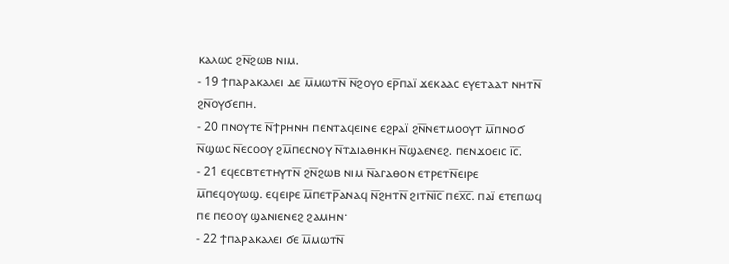ⲕⲁⲗⲱⲥ ϩⲛ̅ϩⲱⲃ ⲛⲓⲙ.
- 19 ϯⲡⲁⲣⲁⲕⲁⲗⲉⲓ ⲇⲉ ⲙ̅ⲙⲱⲧⲛ̅ ⲛ̅ϩⲟⲩⲟ ⲉⲣ̅ⲡⲁⲓ̈ ϫⲉⲕⲁⲁⲥ ⲉⲩⲉⲧⲁⲁⲧ ⲛⲏⲧⲛ̅ ϩⲛ̅ⲟⲩϭⲉⲡⲏ.
- 20 ⲡⲛⲟⲩⲧⲉ ⲛ̅ϯⲣⲏⲛⲏ ⲡⲉⲛⲧⲁϥⲉⲓⲛⲉ ⲉϩⲣⲁⲓ̈ ϩⲛ̅ⲛⲉⲧⲙⲟⲟⲩⲧ ⲙ̅ⲡⲛⲟϭ ⲛ̅ϣⲱⲥ ⲛ̅ⲉⲥⲟⲟⲩ ϩⲙ̅ⲡⲉⲥⲛⲟⲩ ⲛ̅ⲧⲇⲓⲁⲑⲏⲕⲏ ⲛ̅ϣⲁⲉⲛⲉϩ. ⲡⲉⲛϫⲟⲉⲓⲥ ⲓ̅ⲥ̅.
- 21 ⲉϥⲉⲥⲃⲧⲉⲧⲏⲩⲧⲛ̅ ϩⲛ̅ϩⲱⲃ ⲛⲓⲙ ⲛ̅ⲁⲅⲁⲑⲟⲛ ⲉⲧⲣⲉⲧⲛ̅ⲉⲓⲣⲉ ⲙ̅ⲡⲉϥⲟⲩⲱϣ. ⲉϥⲉⲓⲣⲉ ⲙ̅ⲡⲉⲧⲣ̅ⲁⲛⲁϥ ⲛ̅ϩⲏⲧⲛ̅ ϩⲓⲧⲛ̅ⲓ̅ⲥ̅ ⲡⲉⲭ̅ⲥ̅. ⲡⲁⲓ̈ ⲉⲧⲉⲡⲱϥ ⲡⲉ ⲡⲉⲟⲟⲩ ϣⲁⲛⲓⲉⲛⲉϩ ϩⲁⲙⲏⲛ·
- 22 ϯⲡⲁⲣⲁⲕⲁⲗⲉⲓ ϭⲉ ⲙ̅ⲙⲱⲧⲛ̅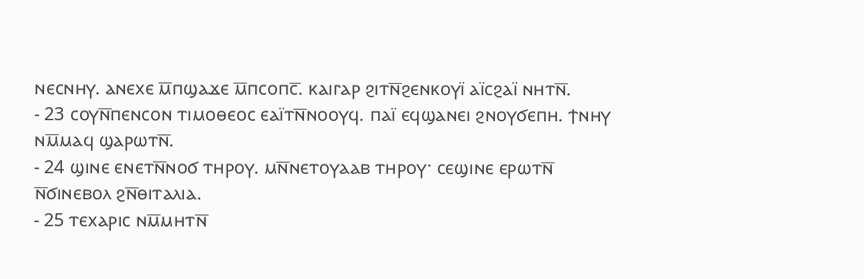ⲛⲉⲥⲛⲏⲩ. ⲁⲛⲉⲭⲉ ⲙ̅ⲡϣⲁϫⲉ ⲙ̅ⲡⲥⲟⲡⲥ̅. ⲕⲁⲓⲅⲁⲣ ϩⲓⲧⲛ̅ϩⲉⲛⲕⲟⲩⲓ̈ ⲁⲓ̈ⲥϩⲁⲓ̈ ⲛⲏⲧⲛ̅.
- 23 ⲥⲟⲩⲛ̅ⲡⲉⲛⲥⲟⲛ ⲧⲓⲙⲟⲑⲉⲟⲥ ⲉⲁⲓ̈ⲧⲛ̅ⲛⲟⲟⲩϥ. ⲡⲁⲓ̈ ⲉϥϣⲁⲛⲉⲓ ϩⲛⲟⲩϭⲉⲡⲏ. ϯⲛⲏⲩ ⲛⲙ̅ⲙⲁϥ ϣⲁⲣⲱⲧⲛ̅.
- 24 ϣⲓⲛⲉ ⲉⲛⲉⲧⲛ̅ⲛⲟϭ ⲧⲏⲣⲟⲩ. ⲙⲛ̅ⲛⲉⲧⲟⲩⲁⲁⲃ ⲧⲏⲣⲟⲩ· ⲥⲉϣⲓⲛⲉ ⲉⲣⲱⲧⲛ̅ ⲛ̅ϭⲓⲛⲉⲃⲟⲗ ϩⲛ̅ⲑⲓⲧⲁⲗⲓⲁ.
- 25 ⲧⲉⲭⲁⲣⲓⲥ ⲛⲙ̅ⲙⲏⲧⲛ̅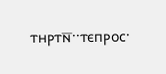ⲧⲏⲣⲧⲛ̅··ⲧⲉⲡⲣⲟⲥ·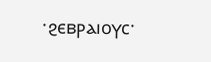·ϩⲉⲃⲣⲁⲓⲟⲩⲥ·